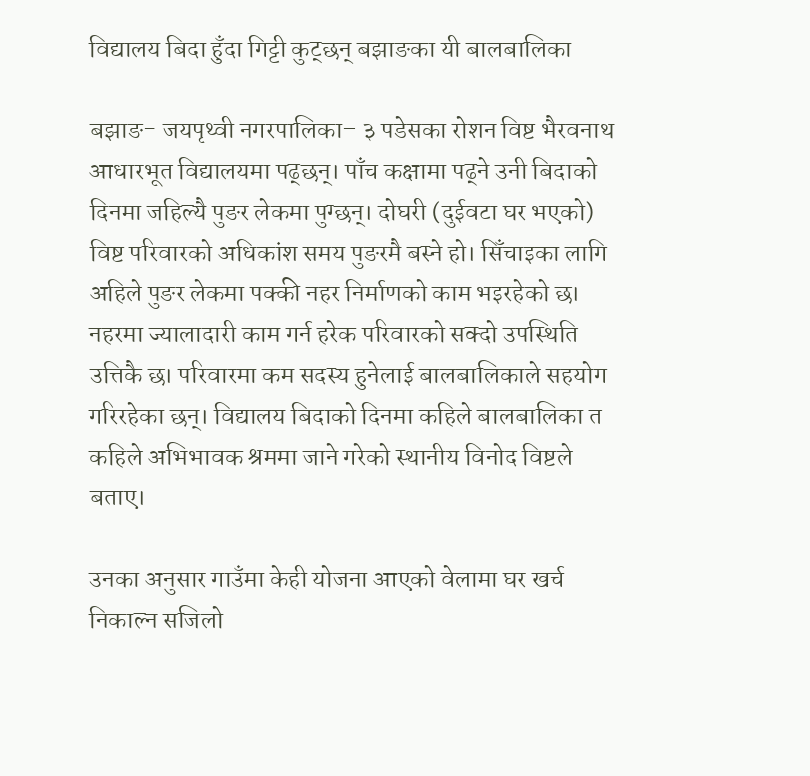विद्यालय बिदा हुँदा गिट्टी कुट्छन् बझाङका यी बालबालिका

बझाङ- जयपृथ्वी नगरपालिका– ३ पडेसका रोशन विष्ट भैरवनाथ आधारभूत विद्यालयमा पढ्छन्। पाँच कक्षामा पढ्ने उनी बिदाको दिनमा जहिल्यै पुङर लेकमा पुग्छन्। दोघरी (दुईवटा घर भएको) विष्ट परिवारको अधिकांश समय पुङरमै बस्ने हो। सिँचाइका लागि अहिले पुङर लेकमा पक्की नहर निर्माणको काम भइरहेको छ। नहरमा ज्यालादारी काम गर्न हरेक परिवारको सक्दो उपस्थिति उत्तिकै छ। परिवारमा कम सदस्य हुनेलाई बालबालिकाले सहयोग गरिरहेका छन्। विद्यालय बिदाको दिनमा कहिले बालबालिका त कहिले अभिभावक श्रममा जाने गरेको स्थानीय विनोद विष्टले बताए।

उनका अनुसार गाउँमा केही योजना आएको वेलामा घर खर्च निकाल्न सजिलो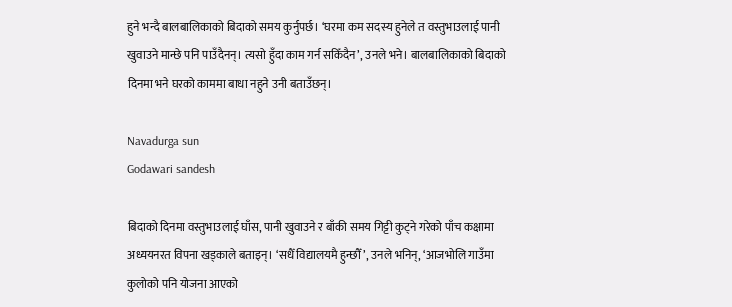हुने भन्दै बालबालिकाको बिदाको समय कुर्नुपर्छ। ‘घरमा कम सदस्य हुनेले त वस्तुभाउलाई पानी खुवाउने मान्छे पनि पाउँदैनन्। त्यसो हुँदा काम गर्न सकिँदैन’, उनले भने। बालबालिकाको बिदाको दिनमा भने घरको काममा बाधा नहुने उनी बताउँछन्।

Navadurga sun
Godawari sandesh

बिदाको दिनमा वस्तुभाउलाई घाँस, पानी खुवाउने र बाँकी समय गिट्टी कुट्ने गरेको पाँच कक्षामा अध्ययनरत विपना खड्काले बताइन्। ‘सधैँ विद्यालयमै हुन्छौँ’, उनले भनिन्, ‘आजभोलि गाउँमा कुलोको पनि योजना आएको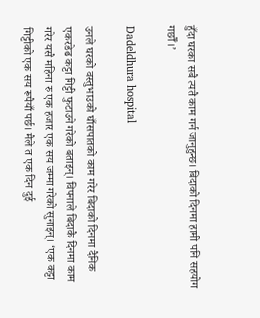हुँदा घरका सबै त्यतै काम गर्न जानुहुन्छ। बिदाको दिनमा हामी पनि सहयोग गर्छौँ।’

Dadeldhura hospital

उनले घरको वस्तुभाउको घाँसपातको काम गरेर बिदाको दिनमा दैनिक एकरडेढ कट्टा गिट्टी फुटाउने गरेको बताइन्। विपनाले बिदाकै दिनमा काम गरेर यसै महिना रु एक हजार एक सय जम्मा गरेको सुनाइन्। ‘एक कट्टा गिट्टीको एक सय रूपैयाँ पर्छ। मैले त एक दिन दुई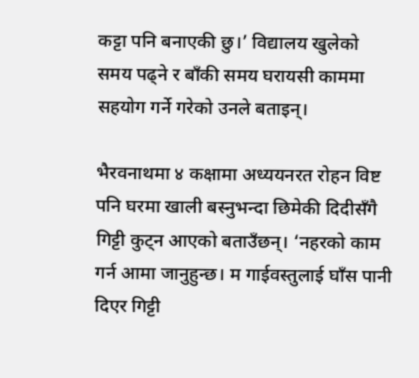कट्टा पनि बनाएकी छु।’ विद्यालय खुलेको समय पढ्ने र बाँकी समय घरायसी काममा सहयोग गर्ने गरेको उनले बताइन्।

भैरवनाथमा ४ कक्षामा अध्ययनरत रोहन विष्ट पनि घरमा खाली बस्नुभन्दा छिमेकी दिदीसँगै गिट्टी कुट्न आएको बताउँछन्। ‘नहरको काम गर्न आमा जानुहुन्छ। म गाईवस्तुलाई घाँस पानी दिएर गिट्टी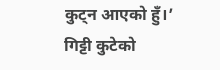कुट्न आएको हुँ।’ गिट्टी कुटेको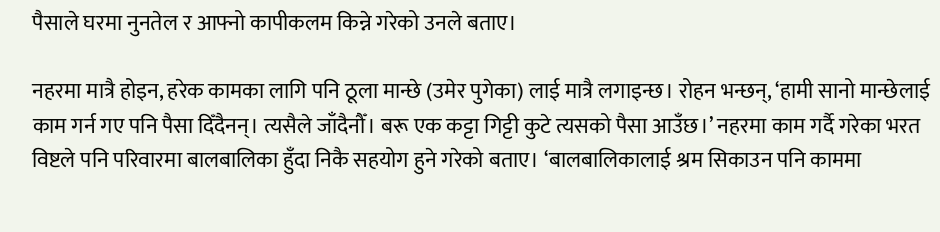पैसाले घरमा नुनतेल र आफ्नो कापीकलम किन्ने गरेको उनले बताए।

नहरमा मात्रै होइन, हरेक कामका लागि पनि ठूला मान्छे (उमेर पुगेका) लाई मात्रै लगाइन्छ। रोहन भन्छन्, ‘हामी सानो मान्छेलाई काम गर्न गए पनि पैसा दिँदैनन्। त्यसैले जाँदैनौँ। बरू एक कट्टा गिट्टी कुटे त्यसको पैसा आउँछ।’ नहरमा काम गर्दै गरेका भरत विष्टले पनि परिवारमा बालबालिका हुँदा निकै सहयोग हुने गरेको बताए। ‘बालबालिकालाई श्रम सिकाउन पनि काममा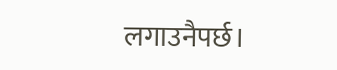लगाउनैपर्छ।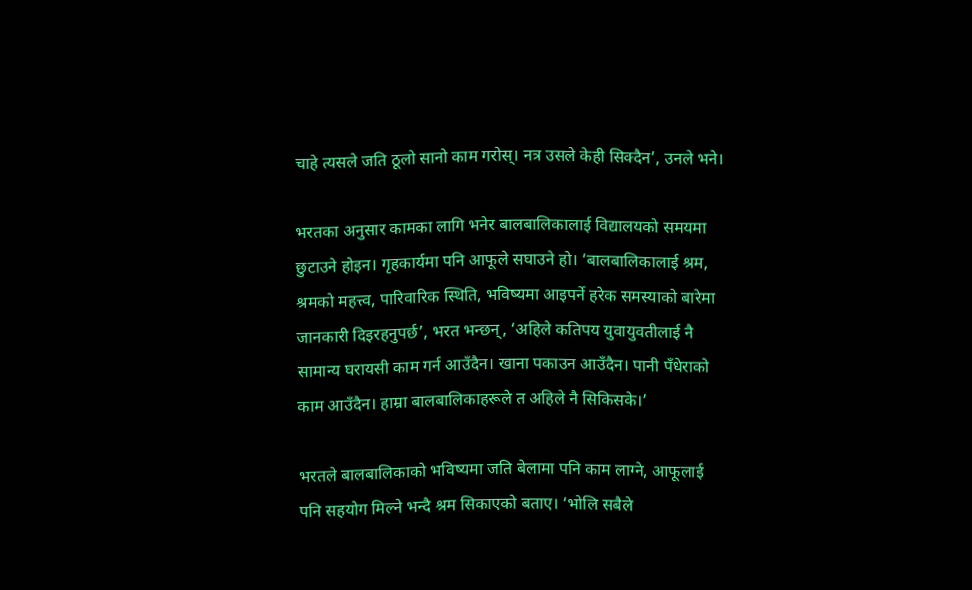चाहे त्यसले जति ठूलो सानो काम गरोस्। नत्र उसले केही सिक्दैन’, उनले भने।

भरतका अनुसार कामका लागि भनेर बालबालिकालाई विद्यालयको समयमा छुटाउने होइन। गृहकार्यमा पनि आफूले सघाउने हो। ‘बालबालिकालाई श्रम, श्रमको महत्त्व, पारिवारिक स्थिति, भविष्यमा आइपर्ने हरेक समस्याको बारेमा जानकारी दिइरहनुपर्छ’, भरत भन्छन्, ‘अहिले कतिपय युवायुवतीलाई नै सामान्य घरायसी काम गर्न आउँदैन। खाना पकाउन आउँदैन। पानी पँधेराको काम आउँदैन। हाम्रा बालबालिकाहरूले त अहिले नै सिकिसके।’

भरतले बालबालिकाको भविष्यमा जति बेलामा पनि काम लाग्ने, आफूलाई पनि सहयोग मिल्ने भन्दै श्रम सिकाएको बताए। ‘भोलि सबैले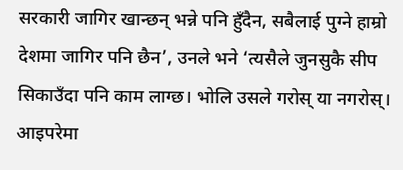सरकारी जागिर खान्छन् भन्ने पनि हुँदैन, सबैलाई पुग्ने हाम्रो देशमा जागिर पनि छैन’, उनले भने ‘त्यसैले जुनसुकै सीप सिकाउँदा पनि काम लाग्छ। भोलि उसले गरोस् या नगरोस्। आइपरेमा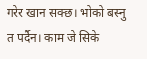गरेर खान सक्छ। भोको बस्नु त पर्दैन। काम जे सिके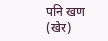पनि खण (खेर)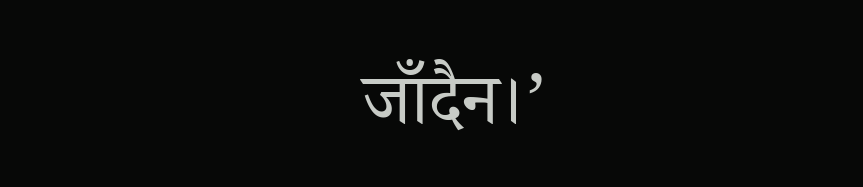जाँदैन।’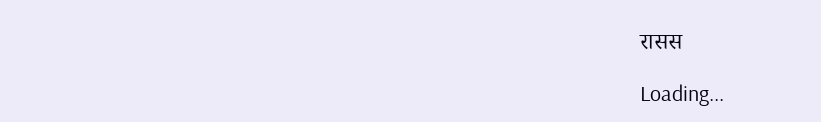रासस

Loading...